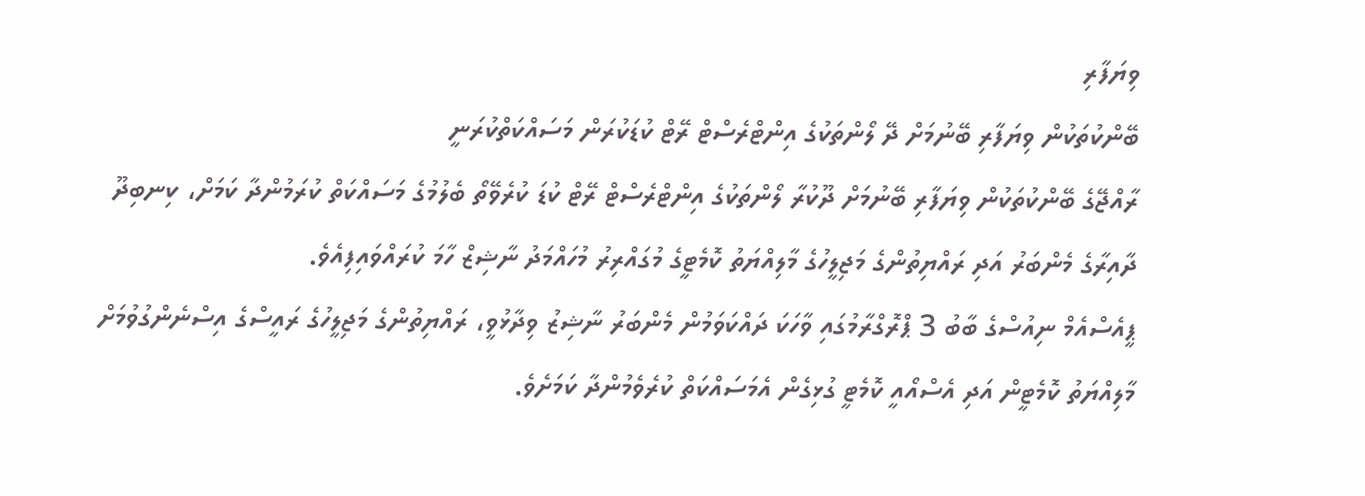ވިޔަފާރި
ބޭންކުތަކުން ވިޔަފާރި ބޭނުމަށް ދޭ ލޯންތަކުގެ އިންޓްރެސްޓް ރޭޓް ކުޑަކުރަން މަސައްކަތްކުރަނީ
ރާއްޖޭގެ ބޭންކުތަކުން ވިޔަފާރި ބޭނުމަށް ދޫކުރާ ލޯންތަކުގެ އިންޓްރެސްޓް ރޭޓް ކުޑަ ކުރެވޭތޯ ބެލުމުގެ މަސައްކަތް ކުރަމުންދާ ކަމަށް، ކިނބިދޫ ދާއިރާގެ މެންބަރު އަދި ރައްޔިތުންގެ މަޖިލީހުގެ މާލިއްޔަތު ކޮމެޓީގެ މުގައްރިރު މުހައްމަދު ނާޝިޒް ހާމަ ކުރައްވައިފިއެވެ.
ޕީއެސްއެމް ނިއުސްގެ ބާބު 3 ޕްރޮގްރާމުގައި ވާހަކަ ދައްކަވަމުން މެންބަރު ނާޝިޒު ވިދާޅުވީ، ރައްޔިތުންގެ މަޖިލީހުގެ ރައީސްގެ އިސްނެންގުވުމަށް މާލިއްޔަތު ކޮމެޓީން އަދި އެސްއޯއީ ކޮމެޓީ ގުޅިގެން އެމަސައްކަތް ކުރެވެމުންދާ ކަމަށެވެ.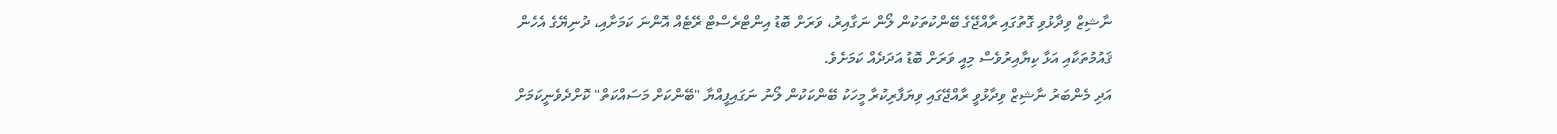ނާޝިޒް ވިދާޅުވި ގޮތުގައި ރާއްޖޭގެ ބޭންކުތަކުން ލޯން ނަގާއިރު، ވަރަށް ބޮޑު އިންޓްރެސްޓް ރޭޓެއް އޮންނަ ކަމަށާއި، ދުނިޔޭގެ އެހެން ޤައުމުތަކާއި އަޅާ ކިޔާއިރުވެސް މިއީ ވަރަށް ބޮޑު އަދަދެއް ކަމަށެވެ.
އަދި މެންބަރު ނާޝިޒް ވިދާޅުވީ ރާއްޖޭގައި ވިޔަފާރިކުރާ މީހަކު ބޭންކަކުން ލޯނު ނަގައިފީއްޔާ "ބޭންކަށް މަސައްކަތް" ކޮށްދެވެނީކަމަށް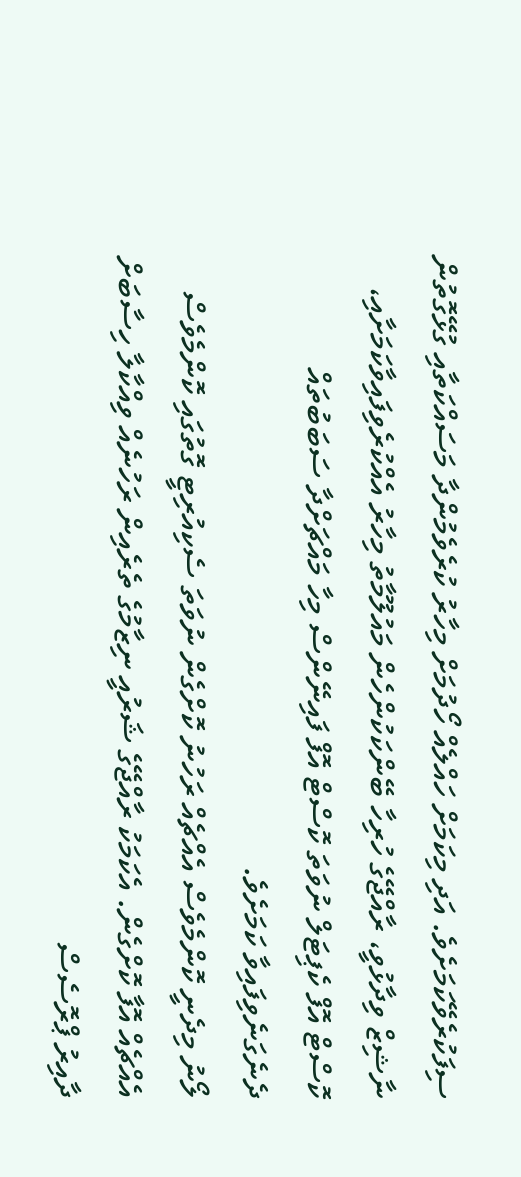ސިފަކުރެވޭކަމަށެވެ. އަދި މިކަމަށް ހައްލެއް ހޯދުމަށް މިހާރު ކުރެވެމުންދާ މަސައްކަތާއި ގުޅޭގޮތުން ނާޝިޒް ވިދާޅުވީ، ރާއްޖޭގެ ހުރިހާ ބޭންކަކުންހެން މައުލޫމާތު މިހާރު އެއްކުރެވިފައިވާކަމަށާއި، ކޮސްޓް އޮފް ކެޕިޓަލް ނުވަތަ ކޮސްޓް އޮފް ފައިނޭންސް މިހާ މައްޗަށްދާ ސަބަބުތައް ދެނެގަނެވިފައިވާ ކަމަށެވެ.
ލޯނު މިދެނީ ކޮންމެވެސް އެއްޗެއް ރަހުނު ކޮށްގެން ނުވަތަ ސެކިއުރިޓީ ގޮތުގައި ކޮންމެވެސް އެއްޗެއް އޮފާ ކޮށްގެން. އެކަމަކު ރާއްޖޭގެ ޝަރުއީ ނިޒާމުގެ ތެރެއިން ރަހުނެއް ވިއްކާލާ ހިސާބަށް ދާއިރު ޕްރޮސެސް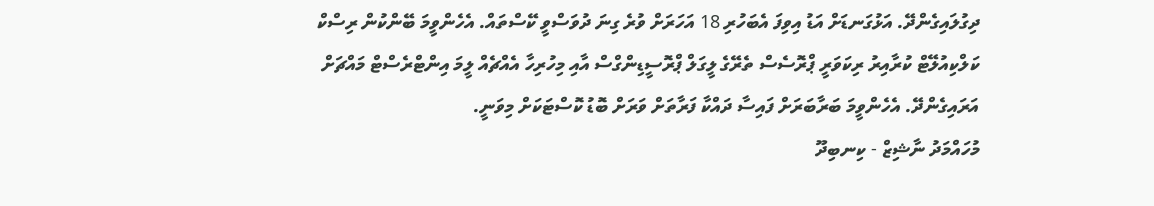ދިގުލައިގެންދޭ. އަޅުގަނޑަށް އަޑު އިވިފަ އެބަހުރި 18 އަހަރަށް ވުރެ ގިނަ ދުވަސްވީ ކޭސްތައް. އެހެންވީމަ ބޭންކުން ރިސްކް ކަލްކިއުލޭޓް ކުރާއިރު ރިކަވަރީ ޕްރޮސެސް ތެރޭގެ ލީގަލް ޕްރޮސީޑިންގްސް އާއި މިހުރިހާ އެއްޗެއް ލީމަ އިންޓްރެސްޓް މައްޗަށް އަރައިގެންދޭ. އެހެންވީމަ ބަރާބަރަށް ފައިސާ ދައްކާ ފަރާތަށް ވަރަށް ބޮޑު ކޮސްޓަކަށް މިވަނީ.
މުހައްމަދު ނާޝިޒް - ކިނބިދޫ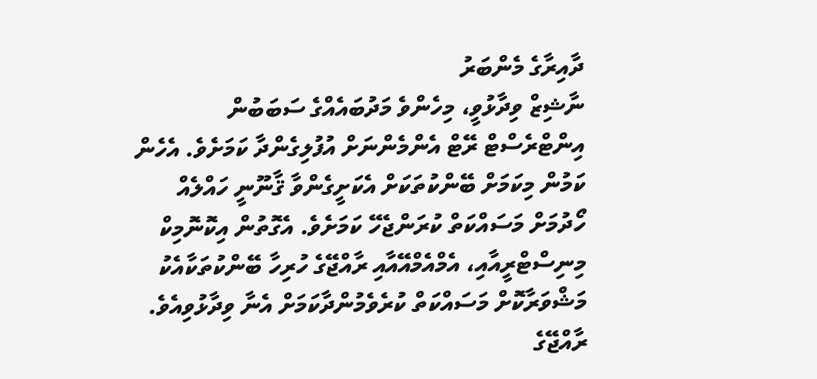ދާއިރާގެ މެންބަރު
ނާޝިޒް ވިދާޅުވީ، މިހެންވެ މަދުބައެއްގެ ސަބަބުން އިންޓްރެސްޓް ރޭޓް އެންމެންނަށް އުފުލިގެންދާ ކަމަށެވެ. އެހެން ކަމުން މިކަމަށް ބޭންކުތަކަށް އެކަށީގެންވާ ޤާނޫނީ ހައްލެއް ހޯދުމަށް މަސައްކަތް ކުރަންޖެހޭ ކަމަށެވެ. އެގޮތުން އިކޮނޮމިކް މިނިސްޓްރީއާއި، އެމްއެމްއޭއާއި ރާއްޖޭގެ ހުރިހާ ބޭންކުތަކާއެކު މަޝްވަރާކޮށް މަސައްކަތް ކުރެވެމުންދާކަމަށް އެނާ ވިދާޅުވިއެވެ.
ރާއްޖޭގެ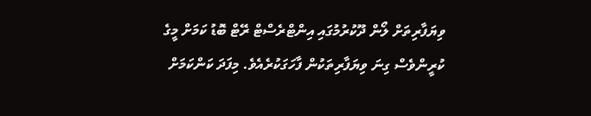ވިޔަފާރިތަށް ލޯން ދޫކުރުމުގައި އިންޓްރެސްޓް ރޭޓް ބޮޑު ކަމަށް މީގެ ކުރީންވެސް ގިނަ ވިޔަފާރިތަކުން ފާހަގަކުރެއެވެ. މިފަދަ ކަންކަމަށް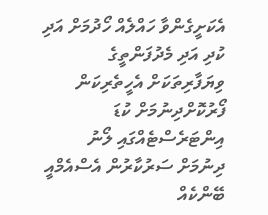އެކަށީގެންވާ ހައްލެއް ހޯދުމަށް އަދި ކުދި އަދި މެދުފަންތީގެ ވިޔަފާރިތަކަށް އެހީތެރިކަން ފޯރުކޮށްދިނުމަށް ކުޑަ އިންޓަރެސްޓެއްގައި ލޯނު ދިނުމަށް ސަރުކާރުން އެސްއެމްއީ ބޭންކެއް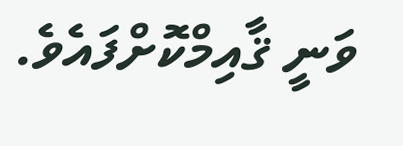ވަނީ ޤާއިމްކޮށްފައެވެ.